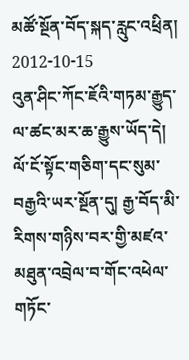མཚོ་སྔོན་བོད་སྐད་རླུང་འཕྲིན། 2012-10-15
འུན་ཤིང་ཀོང་ཇོའི་གཏམ་རྒྱུད་ལ་ཚང་མར་ཆ་རྒྱུས་ཡོད་དེ། ལོ་ངོ་སྟོང་གཅིག་དང་སུམ་བརྒྱའི་ཡར་སྔོན་དུ། རྒྱ་བོད་མི་རིགས་གཉིས་བར་གྱི་མཛའ་མཐུན་འབྲེལ་བ་གོང་འཕེལ་གཏོང་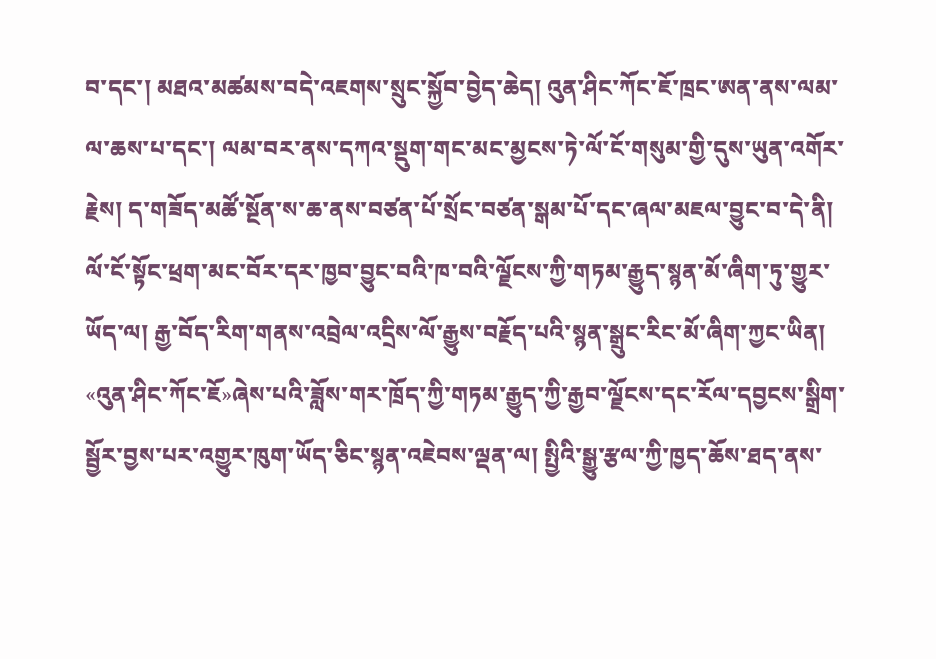བ་དང་། མཐའ་མཚམས་བདེ་འཇགས་སྲུང་སྐྱོབ་བྱེད་ཆེད། འུན་ཤིང་ཀོང་ཇོ་ཁྲང་ཨན་ནས་ལམ་ལ་ཆས་པ་དང་། ལམ་བར་ནས་དཀའ་སྡུག་གང་མང་མྱངས་ཏེ་ལོ་ངོ་གསུམ་གྱི་དུས་ཡུན་འགོར་རྗེས། ད་གཟོད་མཚོ་སྔོན་ས་ཆ་ནས་བཙན་པོ་སྲོང་བཙན་སྒམ་པོ་དང་ཞལ་མཇལ་བྱུང་བ་དེ་ནི། ལོ་ངོ་སྟོང་ཕྲག་མང་བོར་དར་ཁྱབ་བྱུང་བའི་ཁ་བའི་ལྗོངས་ཀྱི་གཏམ་རྒྱུད་སྙན་མོ་ཞིག་ཏུ་གྱུར་ཡོད་ལ། རྒྱ་བོད་རིག་གནས་འབྲེལ་འདྲིས་ལོ་རྒྱུས་བརྗོད་པའི་སྙན་སྒྲུང་རིང་མོ་ཞིག་ཀྱང་ཡིན།
«འུན་ཤིང་ཀོང་ཇོ»ཞེས་པའི་ཟློས་གར་ཁྲོད་ཀྱི་གཏམ་རྒྱུད་ཀྱི་རྒྱབ་ལྗོངས་དང་རོལ་དབྱངས་སྒྲིག་སྦྱོར་བྱས་པར་འགྱུར་ཁུག་ཡོད་ཅིང་སྙན་འཇེབས་ལྡན་ལ། སྤྱིའི་སྒྱུ་རྩལ་ཀྱི་ཁྱད་ཆོས་ཐད་ནས་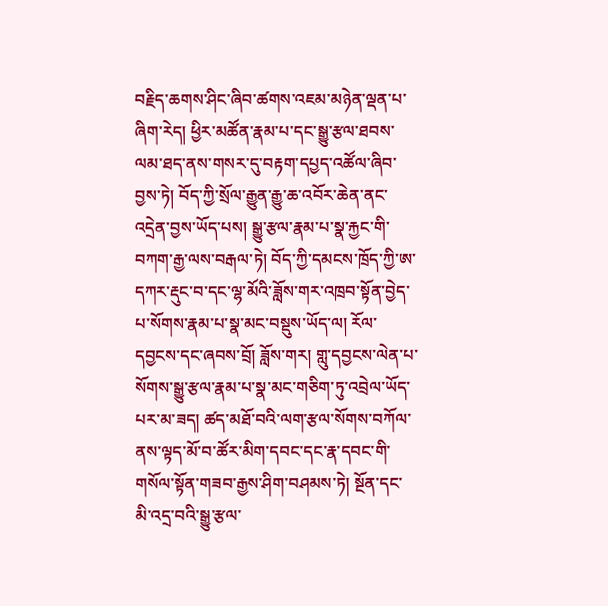བརྗིད་ཆགས་ཤིང་ཞིབ་ཚགས་འཇམ་མཉེན་ལྡན་པ་ཞིག་རེད། ཕྱིར་མཚོན་རྣམ་པ་དང་སྒྱུ་རྩལ་ཐབས་ལམ་ཐད་ནས་གསར་དུ་བརྟག་དཔྱད་འཚོལ་ཞིབ་བྱས་ཏེ། བོད་ཀྱི་སྲོལ་རྒྱུན་རྒྱུ་ཆ་འབོར་ཆེན་ནང་འདྲེན་བྱས་ཡོད་པས། སྒྱུ་རྩལ་རྣམ་པ་སྣ་རྐྱང་གི་བཀག་རྒྱ་ལས་བརྒལ་ཏེ། བོད་ཀྱི་དམངས་ཁྲོད་ཀྱི་ཨ་དཀར་རྡུང་བ་དང་ལྷ་མོའི་ཟློས་གར་འཁྲབ་སྟོན་བྱེད་པ་སོགས་རྣམ་པ་སྣ་མང་བསྡུས་ཡོད་ལ། རོལ་དབྱངས་དང་ཞབས་བྲོ། ཟློས་གར། གླུ་དབྱངས་ལེན་པ་སོགས་སྒྱུ་རྩལ་རྣམ་པ་སྣ་མང་གཅིག་ཏུ་འབྲེལ་ཡོད་པར་མ་ཟད། ཚད་མཐོ་བའི་ལག་རྩལ་སོགས་བཀོལ་ནས་ལྟད་མོ་བ་ཚོར་མིག་དབང་དང་རྣ་དབང་གི་གསོལ་སྟོན་གཟབ་རྒྱས་ཤིག་བཤམས་ཏེ། སྔོན་དང་མི་འདྲ་བའི་སྒྱུ་རྩལ་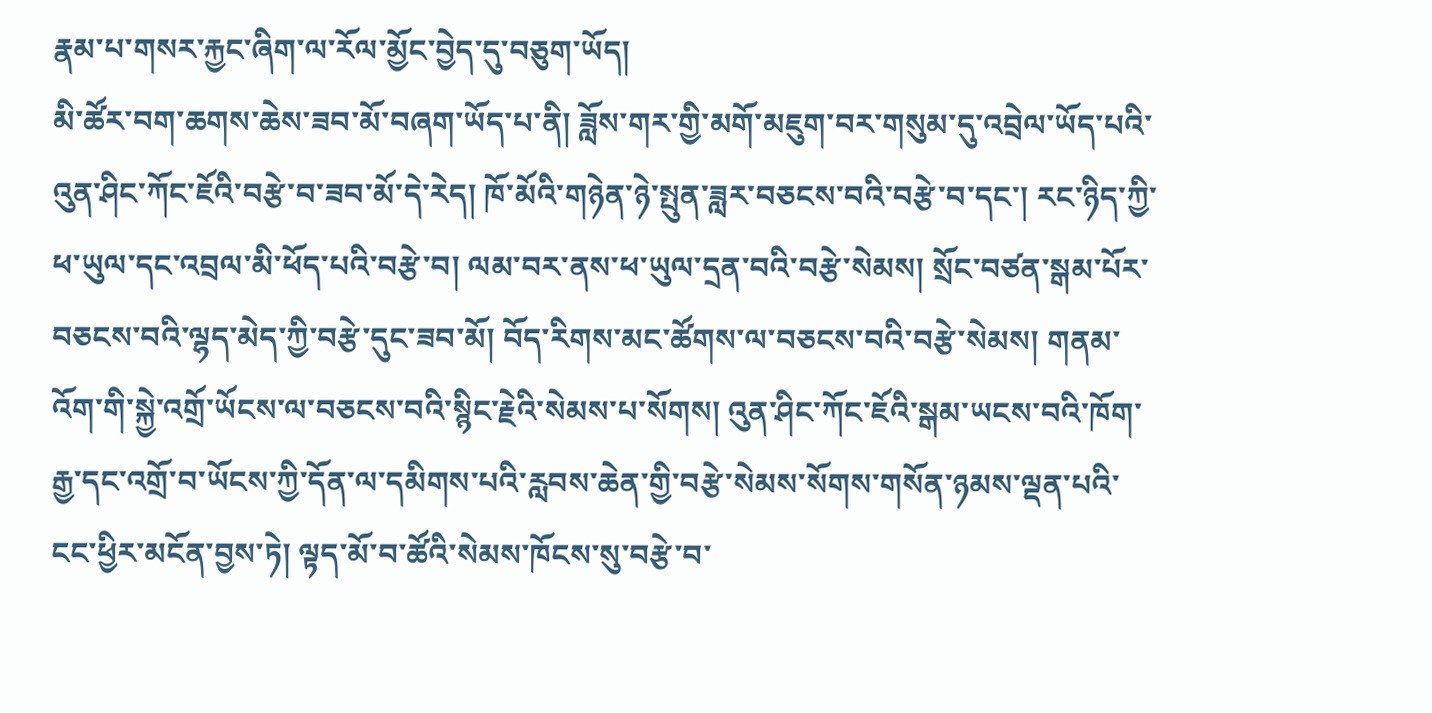རྣམ་པ་གསར་རྐྱང་ཞིག་ལ་རོལ་མྱོང་བྱེད་དུ་བཅུག་ཡོད།
མི་ཚོར་བག་ཆགས་ཆེས་ཟབ་མོ་བཞག་ཡོད་པ་ནི། ཟློས་གར་གྱི་མགོ་མཇུག་བར་གསུམ་དུ་འབྲེལ་ཡོད་པའི་འུན་ཤིང་ཀོང་ཇོའི་བརྩེ་བ་ཟབ་མོ་དེ་རེད། ཁོ་མོའི་གཉེན་ཉེ་སྤུན་ཟླར་བཅངས་བའི་བརྩེ་བ་དང་། རང་ཉིད་ཀྱི་ཕ་ཡུལ་དང་འབྲལ་མི་ཕོད་པའི་བརྩེ་བ། ལམ་བར་ནས་ཕ་ཡུལ་དྲན་བའི་བརྩེ་སེམས། སྲོང་བཙན་སྒམ་པོར་བཅངས་བའི་ལྷད་མེད་ཀྱི་བརྩེ་དུང་ཟབ་མོ། བོད་རིགས་མང་ཚོགས་ལ་བཅངས་བའི་བརྩེ་སེམས། གནམ་འོག་གི་སྐྱེ་འགྲོ་ཡོངས་ལ་བཅངས་བའི་སྙིང་རྗེའི་སེམས་པ་སོགས། འུན་ཤིང་ཀོང་ཇོའི་སྒམ་ཡངས་བའི་ཁོག་རྒྱ་དང་འགྲོ་བ་ཡོངས་ཀྱི་དོན་ལ་དམིགས་པའི་རླབས་ཆེན་གྱི་བརྩེ་སེམས་སོགས་གསོན་ཉམས་ལྡན་པའི་ངང་ཕྱིར་མངོན་བྱས་ཏེ། ལྟད་མོ་བ་ཚོའི་སེམས་ཁོངས་སུ་བརྩེ་བ་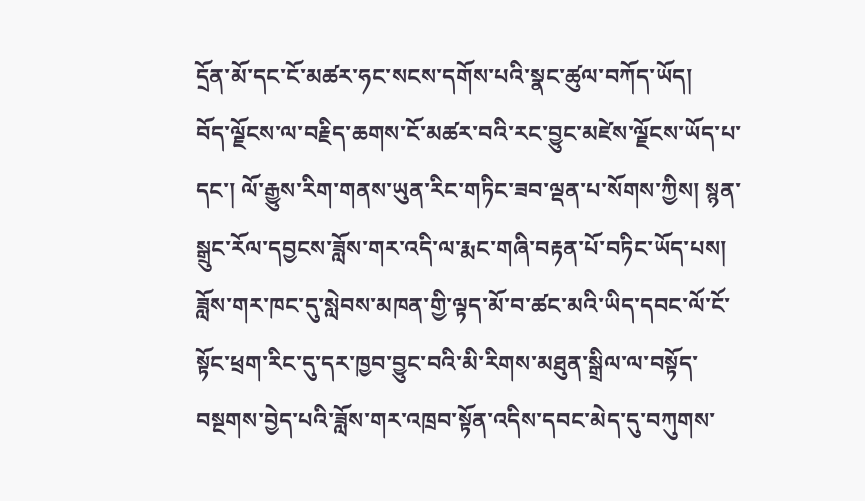དྲོན་མོ་དང་ངོ་མཚར་ཧང་སངས་དགོས་པའི་སྣང་ཚུལ་བཀོད་ཡོད།
བོད་ལྗོངས་ལ་བརྗིད་ཆགས་ངོ་མཚར་བའི་རང་བྱུང་མཛེས་ལྗོངས་ཡོད་པ་དང་། ལོ་རྒྱུས་རིག་གནས་ཡུན་རིང་གཏིང་ཟབ་ལྡན་པ་སོགས་ཀྱིས། སྙན་སྒྲུང་རོལ་དབྱངས་ཟློས་གར་འདི་ལ་རྨང་གཞི་བརྟན་པོ་བཏིང་ཡོད་པས། ཟློས་གར་ཁང་དུ་སླེབས་མཁན་གྱི་ལྟད་མོ་བ་ཚང་མའི་ཡིད་དབང་ལོ་ངོ་སྟོང་ཕྲག་རིང་དུ་དར་ཁྱབ་བྱུང་བའི་མི་རིགས་མཐུན་སྒྲིལ་ལ་བསྟོད་བསྔགས་བྱེད་པའི་ཟློས་གར་འཁྲབ་སྟོན་འདིས་དབང་མེད་དུ་བཀུགས་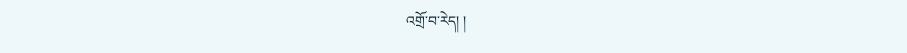འགྲོ་བ་རེད། །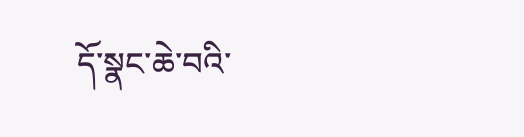དོ་སྣང་ཆེ་བའི་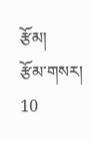རྩོམ།
རྩོམ་གསར། 10